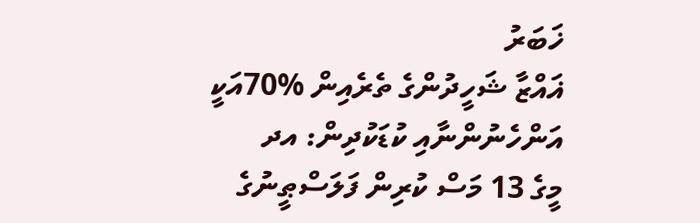ޚަބަރު
ޣައްޒާ ޝަހީދުންގެ ތެރެއިން %70އަކީ އަންހެނުންނާއި ކުޑަކުދިން: އދ
މީގެ 13 މަސް ކުރިން ފަލަސްޠީނުގެ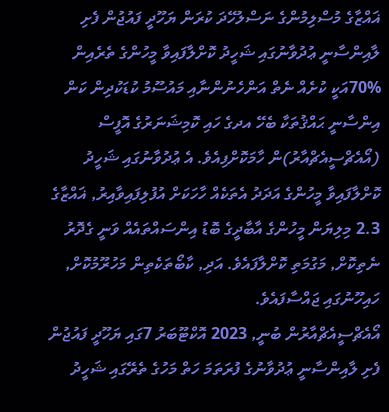ޣައްޒާގެ މުސްލިމުންގެ ނަސްލުހޭދަ ކުރަން ޔަހޫދީ ފައުޖުން ފެށި ލާއިންސާނީ ޢުދުވާނުގައި ޝަހީދު ކޮށްލާފައިވާ މީހުންގެ ތެރެއިން %70އަކީ ކުށެއް ނެތް އަންހެނުންނާއި މައުސޫމު ކުޑަކުދިން ކަން އިންސާނީ ޙައްޤުތަކާ ބެހޭ އދގެ ހައި ކޮމިޝަނަރުގެ އޮފީސް (އޯއެޗްސީއެޗްއާރު)ން ހާމަކޮށްފިއެވެ. އެ ޢުދުވާނުގައި ޝަހީދު ކޮށްލާފައިވާ މީހުންގެ އަދަދު އެތަކެއް ހާހަކަށް އުފުލިފައިވާއިރު, ޣައްޒާގެ 2.3 މިލިޔަން މީހުންގެ އާބާދީގެ ބޮޑު އިންސައްތައެއް ވަނީ ގެދޮރު ނެތިކޮށް, މަގުމަތި ކޮށްލާފައެވެ. އަދި, ކާބޯތަކެތިން މަހުރޫމުކޮށް, ހައިހޫނުގައި ޖައްސާފައެވެ.
އޯއެޗްސީއެޗްއާރުން ބުނީ, 2023 އޮކްޓޫބަރު 7ގައި ޔަހޫދީ ފައުޖުން ފެށި ލާއިންސާނީ ޢުދުވާނުގެ ފުރަތަމަ ހަތް މަހުގެ ތެރޭގައި ޝަހީދު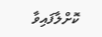ކޮށްލާފައިވާ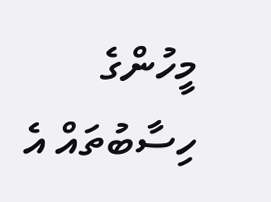މީހުންގެ ހިސާބުތައް އެ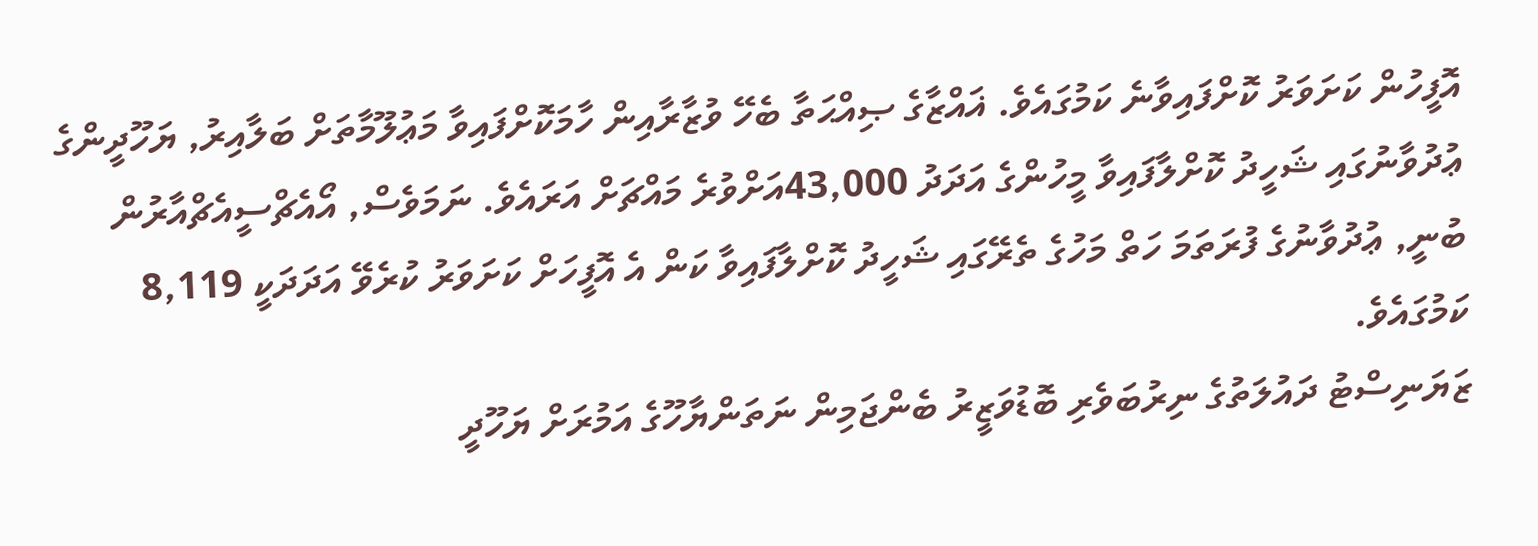އޮފީހުން ކަށަވަރު ކޮށްފައިވާނެ ކަމުގައެވެ. ޣައްޒާގެ ޞިއްޙަތާ ބެހޭ ވުޒާރާއިން ހާމަކޮށްފައިވާ މަޢުލޫމާތަށް ބަލާއިރު, ޔަހޫދީންގެ ޢުދުވާނުގައި ޝަހީދު ކޮށްލާފައިވާ މީހުންގެ އަދަދު 43,000އަށްވުރެ މައްޗަށް އަރައެވެ. ނަމަވެސް, އޯއެޗްސީއެޗްއާރުން ބުނީ, ޢުދުވާނުގެ ފުރަތަމަ ހަތް މަހުގެ ތެރޭގައި ޝަހީދު ކޮށްލާފައިވާ ކަން އެ އޮފީހަށް ކަށަވަރު ކުރެވޭ އަދަދަކީ 8,119 ކަމުގައެވެ.
ޒަޔަނިސްޓު ދައުލަތުގެ ނިރުބަވެރި ބޮޑުވަޒީރު ބެންޖަމިން ނަތަންޔާހޫގެ އަމުރަށް ޔަހޫދީ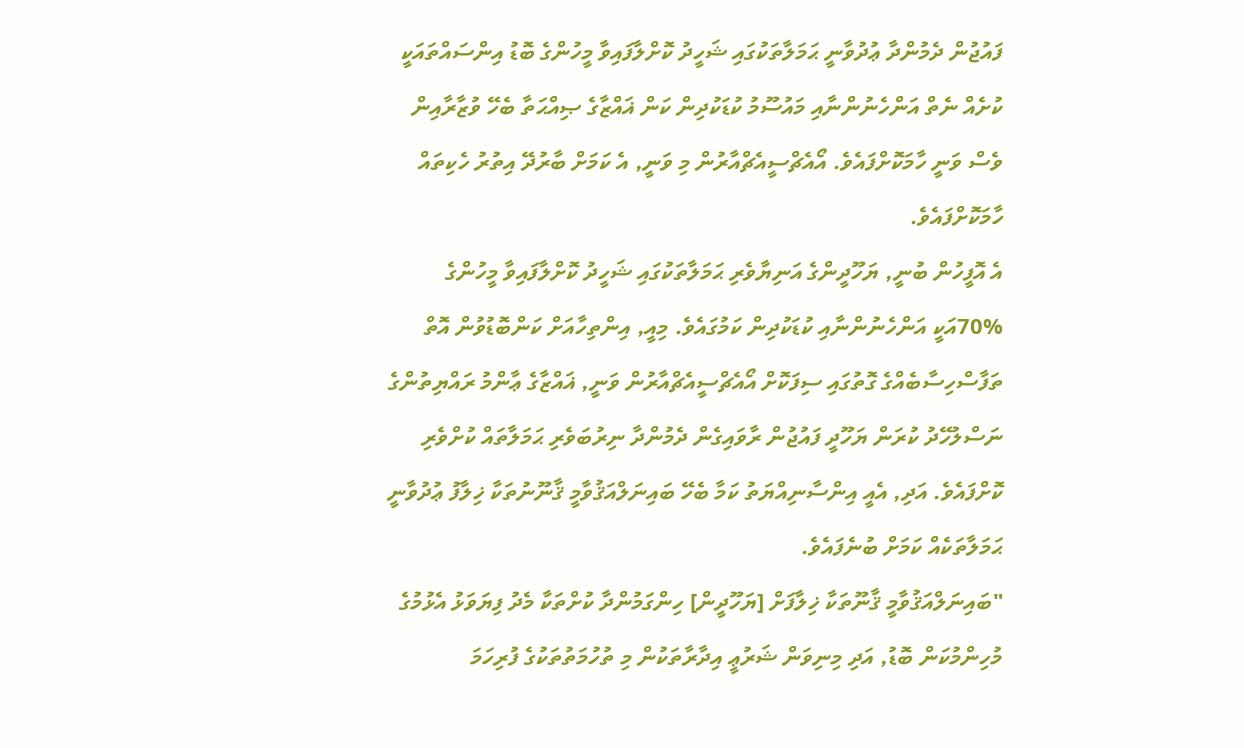ފައުޖުން ދެމުންދާ ޢުދުވާނީ ޙަމަލާތަކުގައި ޝަހީދު ކޮށްލާފައިވާ މީހުންގެ ބޮޑު އިންސައްތައަކީ ކުށެއް ނެތް އަންހެނުންނާއި މައުސޫމު ކުޑަކުދިން ކަން ޣައްޒާގެ ޞިއްޙަތާ ބެހޭ ވުޒާރާއިން ވެސް ވަނީ ހާމަކޮށްފައެވެ. އޯއެޗްސީއެޗްއާރުން މި ވަނީ, އެ ކަމަށް ބާރުދޭ އިތުރު ހެކިތައް ހާމަކޮށްފައެވެ.
އެ އޮފީހުން ބުނީ, ޔަހޫދީންގެ އަނިޔާވެރި ޙަމަލާތަކުގައި ޝަހީދު ކޮށްލާފައިވާ މީހުންގެ %70އަކީ އަންހެނުންނާއި ކުޑަކުދިން ކަމުގައެވެ. މިއީ, އިންތިހާއަށް ކަންބޮޑުވުން އޮތް ތަފާސްހިސާބެއްގެ ގޮތުގައި ސިފަކޮށް އޯއެޗްސީއެޗްއާރުން ވަނީ, ޣައްޒާގެ ޢާންމު ރައްޔިތުންގެ ނަސްލުހޭދު ކުރަން ޔަހޫދީ ފައުޖުން ރާވައިގެން ދެމުންދާ ނިރުބަވެރި ޙަމަލާތައް ކުށްވެރި ކޮށްފައެވެ. އަދި, އެއީ އިންސާނިއްޔަތު ކަމާ ބެހޭ ބައިނަލްއަޤުވާމީ ޤާނޫނުތަކާ ޚިލާފު ޢުދުވާނީ ޙަމަލާތަކެއް ކަމަށް ބުނެފައެވެ.
"ބައިނަލްއަޤުވާމީ ޤާނޫތަކާ ޚިލާފަށް [ޔަހޫދީން] ހިންގަމުންދާ ކުށްތަކާ މެދު ފިޔަވަޅު އެޅުމުގެ މުހިންމުކަން ބޮޑު, އަދި މިނިވަން ޝަރުޢީ އިދާރާތަކުން މި ތުހުމަތުތަކުގެ ފުރިހަމަ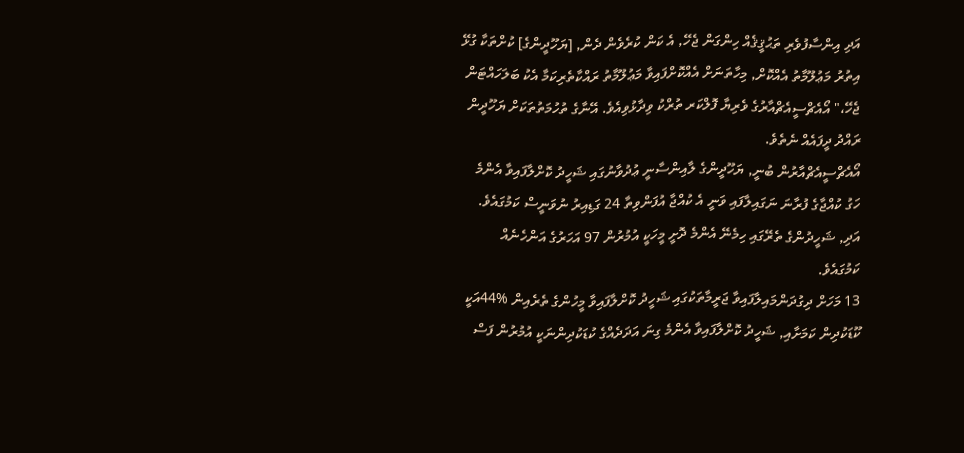އަދި އިންސާފުވެރި ތަޙުޤީޤެއް ހިންގަން ޖެހޭ, އެ ކަން ކުރެވެން ދެން, [ޔަހޫދީންގެ] ކުށްތަކާ ގުޅޭ އިތުރު މަޢުލޫމާތު އެއްކޮށް, މިހާތަނަށް އެއްކޮށްފައިވާ މަޢުލޫމާތު ރައްކާތެރިކަމާ އެކު ބަލަހައްޓަން ޖެހޭ،" އޯއެޗްސީއެޗްއާރުގެ ވެރިޔާ ފޮލްކަރ ތުރްކު ވިދާޅުވިއެވެ. އޭނާގެ ތުހުމަތުތަކަށް ޔަހޫދީން ރައްދު ދީފައެއް ނެތެވެ.
އޯއެޗްސީއެޗްއާރުން ބުނީ, ޔަހޫދީންގެ ލާއިންސާނީ ޢުދުވާނުގައި ޝަހީދު ކޮށްލާފައިވާ އެންމެ ހަގު ކުއްޖާގެ ފުރާނަ ނަގައިލާފައި ވަނީ އެ ކުއްޖާ އުފަންވިތާ 24 ގަޑިއިރު ނުވަނީސް ކަމުގައެވެ. އަދި, ޝަހީދުންގެ ތެރޭގައި ހިމެނޭ އެންމެ ދޮށީ މީހަކީ އުމުރުން 97 އަހަރުގެ އަންހެނެއް ކަމުގައެވެ.
13 މަހަށް ދިގުދަންމައިލާފައިވާ ޖަރީމާތަކުގައި ޝަހީދު ކޮށްލާފައިވާ މީހުންގެ ތެރެއިން %44އަކީ ކޫޑަކުދިން ކަމަށާއި, ޝަހީދު ކޮށްލާފައިވާ އެންމެ ގިނަ އަދަދެއްގެ ކުޑަކުދިންނަކީ އުމުރުން ފަސް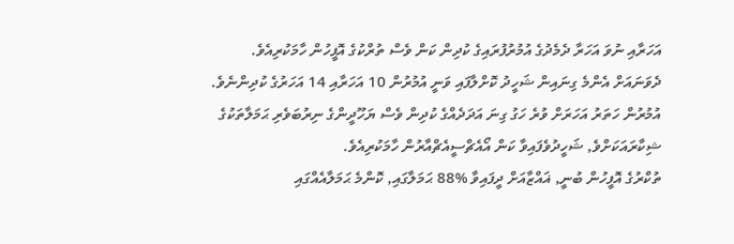އަހަރާއި ނުވަ އަހަރާ ދެމެދުގެ އުމުރުފުރައިގެ ކުދިން ކަން ވެސް ތުރްކުގެ އޮފީހުން ހާމަކުރިއެވެ. ދެވަނައަށް އެންމެ ގިނައިން ޝަހީދު ކޮށްލާފައި ވަނީ އުމުރުން 10 އަހަރާއި 14 އަހަރުގެ ކުދިންނެވެ. އުމުރުން ހަތަރު އަހަރަށް ވުރެ ހަގު ގިނަ އަދަދެއްގެ ކުދިން ވެސް ޔަހޫދީންގެ ނިރުބަވެރި ޙަމަލާތަކުގެ ޝިކާރައަކަށްވެ, ޝަހީދުވެފައިވާ ކަން އޯއެޗްސީއެޗްއާރުން ހާމަކުރިއެވެ.
ތުކްރުގެ އޮފީހުން ބުނީ, ޣައްޒާއަށް ދީފައިވާ %88 ޙަމަލާގައި, ކޮންމެ ޙަމަލާއެއްގައި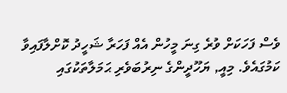ވެސް ފަހަކަށް ވުރެ ގިނަ މީހުން އެއް ފަހަރާ ޝަހީދު ކޮށްލާފައިވާ ކަމުގައެވެ. މިއީ, ޔަހޫދީންގެ ނިރުބަވެރި ޙަމަލާތަކުގައި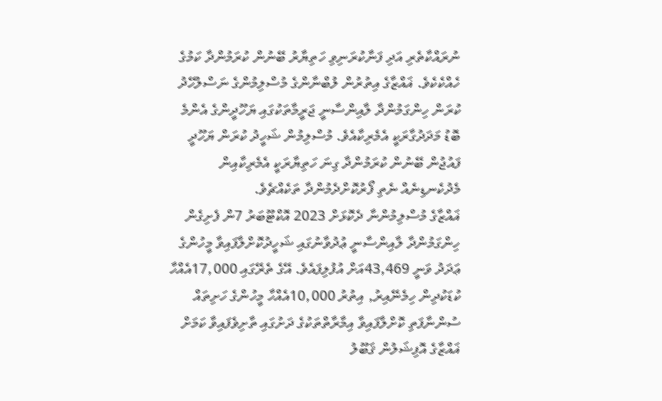ނުރައްކާތެރި އަދި ފަނާކުރަނިވި ހަތިޔާރު ބޭނުން ކުރަމުންދާ ކަމުގެ ހެއްކެކެވެ. ޣައްޒާގެ އިތުރުން ލުބްނާންގެ މުސްލިމުންގެ ނަސްލުހޭދު ކުރަން ހިންގަމުންދާ ލާއިންސާނީ ޖަރީމާތަކުގައި ޔަހޫދީންގެ އެންމެ ބޮޑު މަދަދުގާރަކީ އެމެރިކާއެވެ. މުސްލިމުން ޝަހީދު ކުރަން ޔަހޫދީ ފައުޖުން ބޭނުން ކުރަމުންދާ ގިނަ ހަތިޔާރަކީ އެމެރިކާއިން މެދުކެނޑިނެއް ނެތި ފޯރުކޮށްދެމުންދާ ތަކެއްޗެވެ.
ޣައްޒާގެ މުސްލިމުންނާ ދެކޮޅަށް 2023 އޮކްޓޫބަރު 7ން ފެށިގެން ހިންގަމުންދާ ލާއިންސާނީ ޢުދުވާނުގައި ޝަހީދުކޮށްލާފައިވާ މީހުންގެ ޢަދަދު ވަނީ 43,469އަށް އުފުލިފައެވެ. އޭގެ ތެރޭގައި 17,000އެއްހާ ކުޑަކުދިން ހިމެނޭއިރު, އިތުރު 10,000އެއްހާ މީހުންގެ ހަށިތައް ސުންނާފަތި ކޮށްލާފައިވާ އިމާރާތްތަކުގެ ދަށުގައި ތާށިވެފައިވާ ކަމަށް ޣައްޒާގެ އޮފިޝަލުން ޤަބޫލު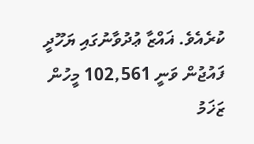ކުރެއެވެ. ޣައްޒާ ޢުދުވާނުގައި ޔަހޫދީ ފައުޖުން ވަނީ 102,561 މީހުން ޒަޚަމު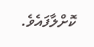ކޮށްލާފައެވެ.